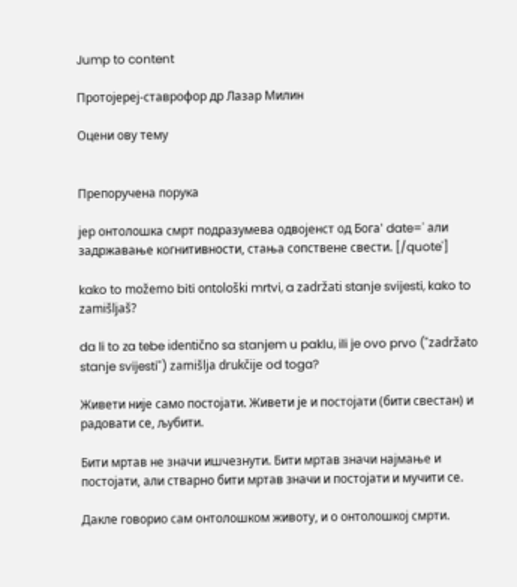Jump to content

Протојереј-ставрофор др Лазар Милин

Оцени ову тему


Препоручена порука

јер онтолошка смрт подразумева одвојенст од Бога' date=' али задржавање когнитивности, стања сопствене свести. [/quote']

kako to možemo biti ontološki mrtvi, a zadržati stanje svijesti, kako to zamišljaš?

da li to za tebe identično sa stanjem u paklu, ili je ovo prvo ("zadržato stanje svijesti") zamišlja drukčije od toga?

Живети није само постојати. Живети је и постојати (бити свестан) и радовати се, љубити.

Бити мртав не значи ишчезнути. Бити мртав значи најмање и постојати, али стварно бити мртав значи и постојати и мучити се.

Дакле говорио сам онтолошком животу, и о онтолошкој смрти.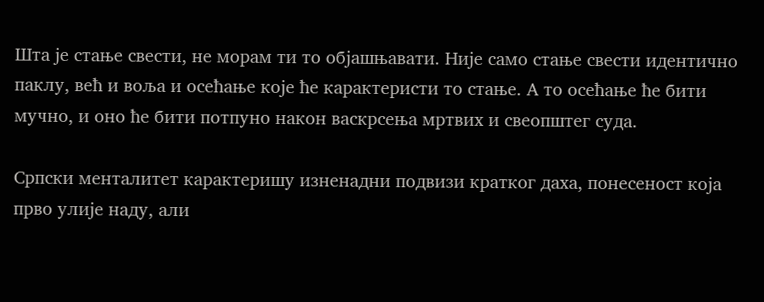Шта је стање свести, не морам ти то објашњавати. Није само стање свести идентично паклу, већ и воља и осећање које ће карактеристи то стање. А то осећање ће бити мучно, и оно ће бити потпуно након васкрсења мртвих и свеопштег суда.

Српски менталитет карактеришу изненадни подвизи кратког даха, понесеност која прво улије наду, али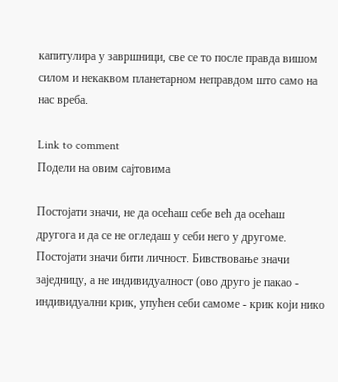капитулира у завршници, све се то после правда вишом силом и некаквом планетарном неправдом што само на нас вреба.

Link to comment
Подели на овим сајтовима

Постојати значи, не да осећаш себе већ да осећаш другога и да се не огледаш у себи него у другоме. Постојати значи бити личност. Бивствовање значи заједницу, а не индивидуалност (ово друго је пакао - индивидуални крик, упућен себи самоме - крик који нико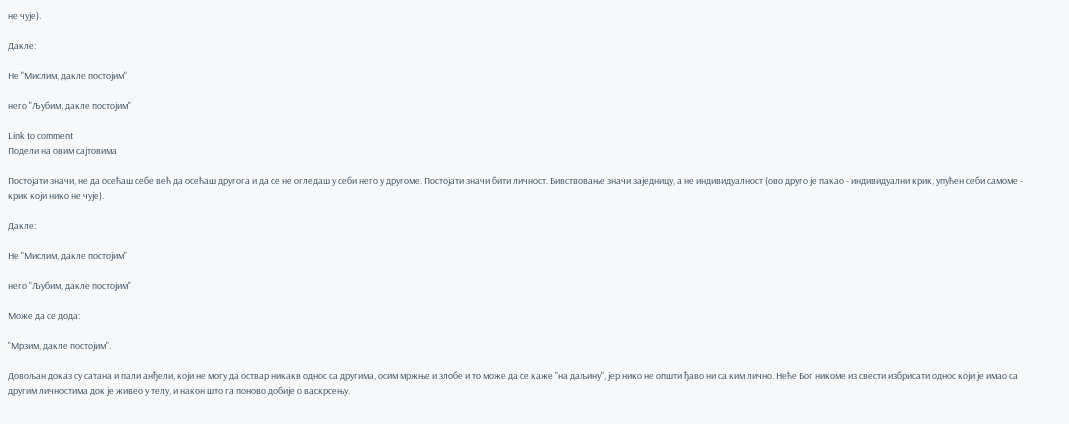не чује).

Дакле:

Не "Мислим, дакле постојим"

него "Љубим, дакле постојим"

Link to comment
Подели на овим сајтовима

Постојати значи, не да осећаш себе већ да осећаш другога и да се не огледаш у себи него у другоме. Постојати значи бити личност. Бивствовање значи заједницу, а не индивидуалност (ово друго је пакао - индивидуални крик, упућен себи самоме - крик који нико не чује).

Дакле:

Не "Мислим, дакле постојим"

него "Љубим, дакле постојим"

Може да се дода:

"Мрзим, дакле постојим".

Довољан доказ су сатана и пали анђели, који не могу да оствар никакв однос са другима, осим мржње и злобе и то може да се каже "на даљину", јер нико не општи ђаво ни са ким лично. Неће Бог никоме из свести избрисати однос који је имао са другим личностима док је живео у телу, и након што га поново добије о васкрсењу.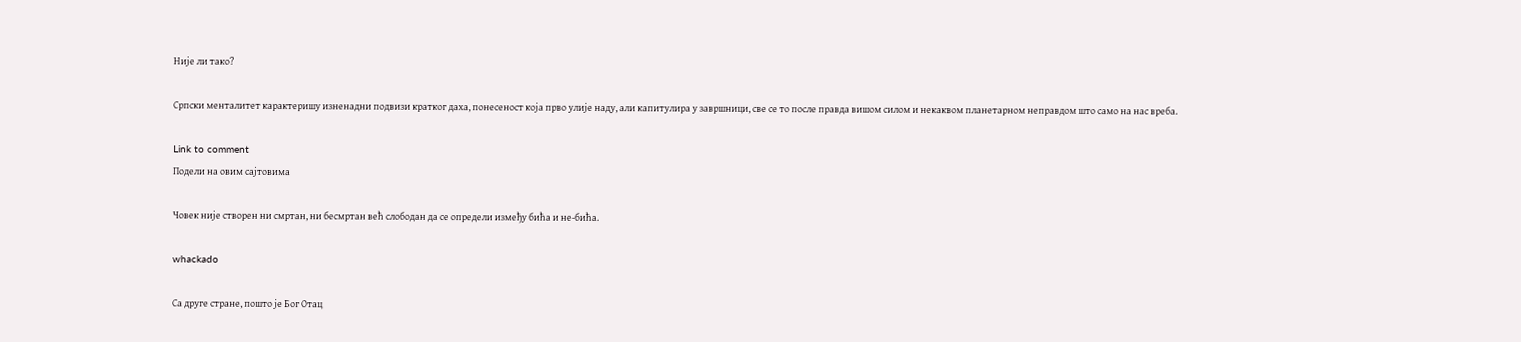Није ли тако?

Српски менталитет карактеришу изненадни подвизи кратког даха, понесеност која прво улије наду, али капитулира у завршници, све се то после правда вишом силом и некаквом планетарном неправдом што само на нас вреба.

Link to comment
Подели на овим сајтовима

Човек није створен ни смртан, ни бесмртан већ слободан да се определи између бића и не-бића.

whackado

Са друге стране, пошто је Бог Отац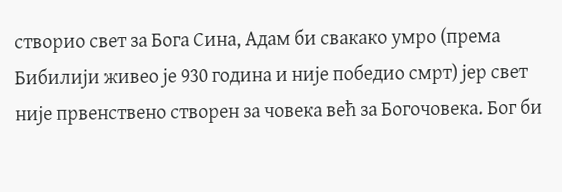створио свет за Бога Сина, Адам би свакако умро (према Бибилији живео је 930 година и није победио смрт) јер свет није првенствено створен за човека већ за Богочовека. Бог би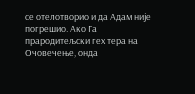се отелотворио и да Адам није погрешио. Ако Га прародитељски гех тера на Очовечење, онда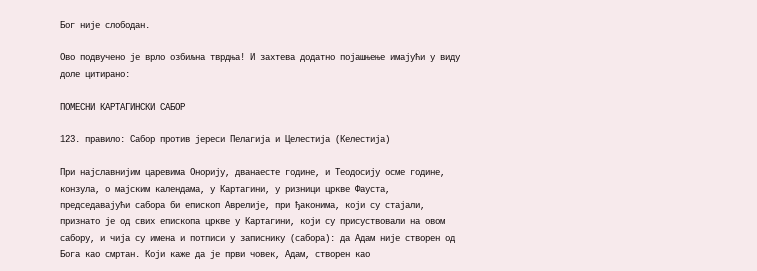Бог није слободан.

Ово подвучено је врло озбиљна тврдња! И захтева додатно појашњење имајући у виду доле цитирано:

ПОМЕСНИ КАРТАГИНСКИ САБОР

123. правило: Сабор против јереси Пелагија и Целестија (Келестија)

При најславнијим царевима Онорију, дванаесте године, и Теодосију осме године, конзула, о мајским календама, у Картагини, у ризници цркве Фауста, председавајући сабора би епископ Аврелије, при ђаконима, који су стајали, признато је од свих епископа цркве у Картагини, који су присуствовали на овом сабору, и чија су имена и потписи у записнику (сабора): да Адам није створен од Бога као смртан. Који каже да је први човек, Адам, створен као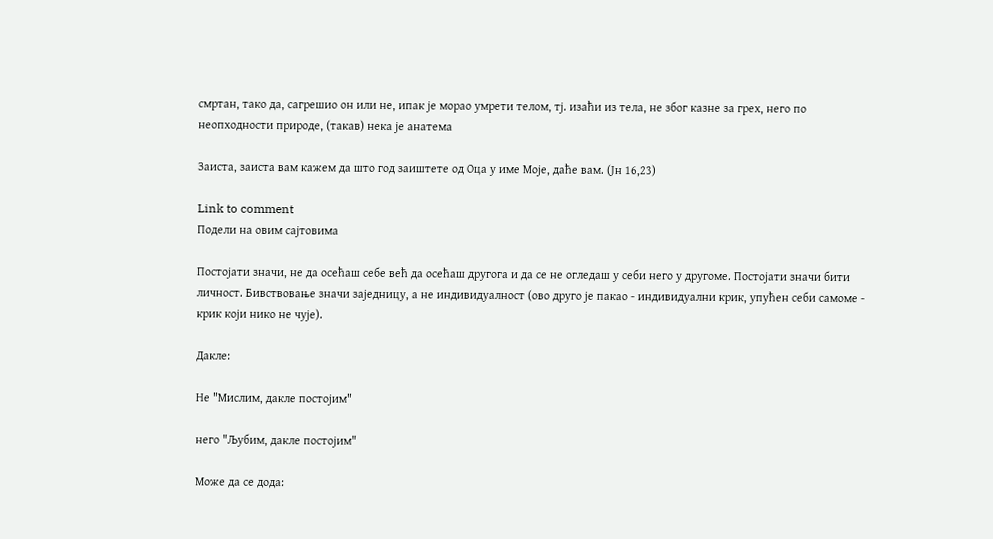смртан, тако да, сагрешио он или не, ипак је морао умрети телом, тј. изаћи из тела, не због казне за грех, него по неопходности природе, (такав) нека је анатема

Заиста, заиста вам кажем да што год заиштете од Оца у име Моје, даће вам. (Јн 16,23)

Link to comment
Подели на овим сајтовима

Постојати значи, не да осећаш себе већ да осећаш другога и да се не огледаш у себи него у другоме. Постојати значи бити личност. Бивствовање значи заједницу, а не индивидуалност (ово друго је пакао - индивидуални крик, упућен себи самоме - крик који нико не чује).

Дакле:

Не "Мислим, дакле постојим"

него "Љубим, дакле постојим"

Може да се дода: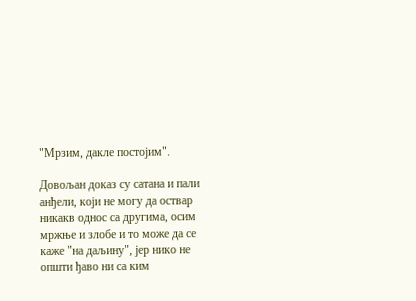"Мрзим, дакле постојим".

Довољан доказ су сатана и пали анђели, који не могу да оствар никакв однос са другима, осим мржње и злобе и то може да се каже "на даљину", јер нико не општи ђаво ни са ким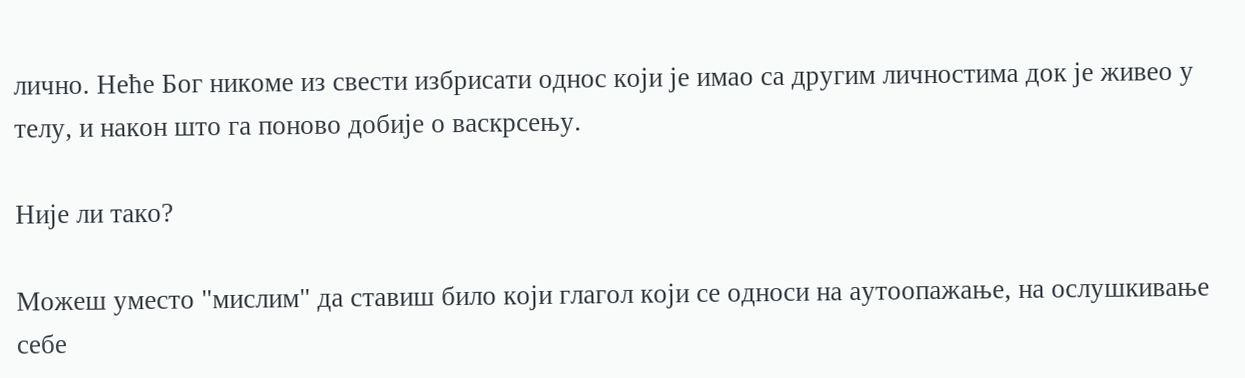лично. Неће Бог никоме из свести избрисати однос који је имао са другим личностима док је живео у телу, и након што га поново добије о васкрсењу.

Није ли тако?

Можеш уместо "мислим" да ставиш било који глагол који се односи на аутоопажање, на ослушкивање себе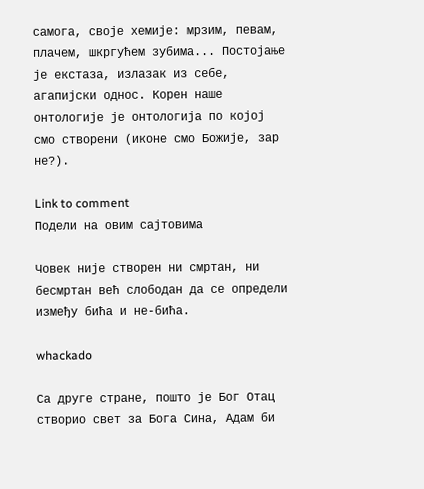самога, своје хемије: мрзим, певам, плачем, шкргућем зубима... Постојање је екстаза, излазак из себе, агапијски однос. Корен наше онтологије је онтологија по којој смо створени (иконе смо Божије, зар не?).

Link to comment
Подели на овим сајтовима

Човек није створен ни смртан, ни бесмртан већ слободан да се определи између бића и не-бића.

whackado

Са друге стране, пошто је Бог Отац створио свет за Бога Сина, Адам би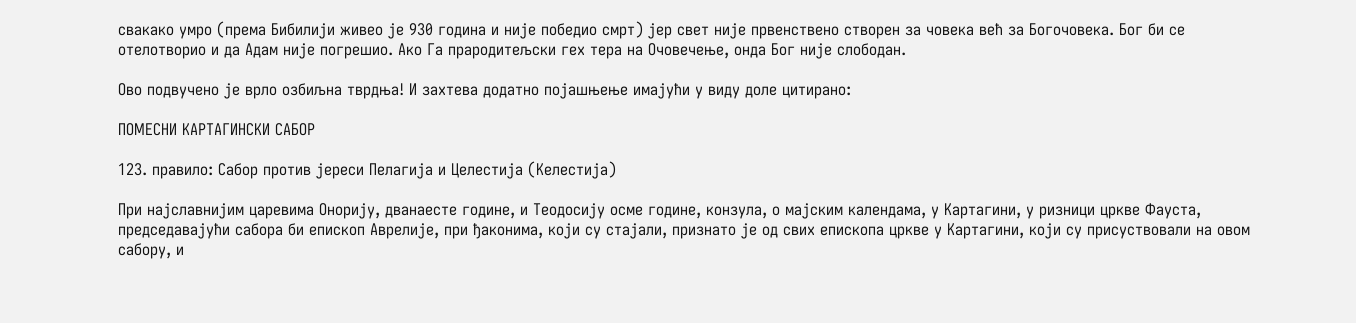свакако умро (према Бибилији живео је 930 година и није победио смрт) јер свет није првенствено створен за човека већ за Богочовека. Бог би се отелотворио и да Адам није погрешио. Ако Га прародитељски гех тера на Очовечење, онда Бог није слободан.

Ово подвучено је врло озбиљна тврдња! И захтева додатно појашњење имајући у виду доле цитирано:

ПОМЕСНИ КАРТАГИНСКИ САБОР

123. правило: Сабор против јереси Пелагија и Целестија (Келестија)

При најславнијим царевима Онорију, дванаесте године, и Теодосију осме године, конзула, о мајским календама, у Картагини, у ризници цркве Фауста, председавајући сабора би епископ Аврелије, при ђаконима, који су стајали, признато је од свих епископа цркве у Картагини, који су присуствовали на овом сабору, и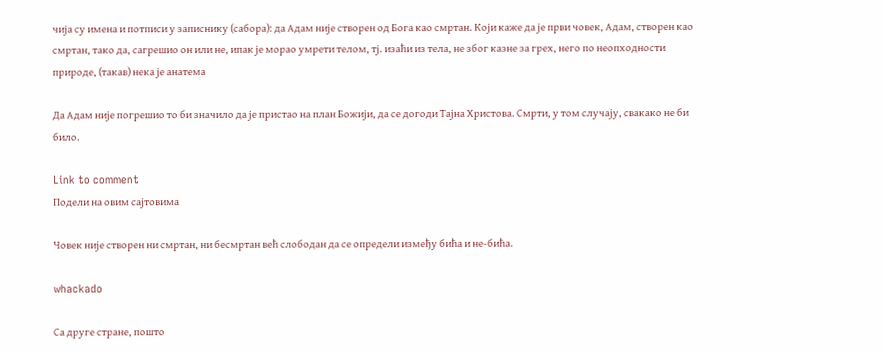чија су имена и потписи у записнику (сабора): да Адам није створен од Бога као смртан. Који каже да је први човек, Адам, створен као смртан, тако да, сагрешио он или не, ипак је морао умрети телом, тј. изаћи из тела, не због казне за грех, него по неопходности природе, (такав) нека је анатема

Да Адам није погрешио то би значило да је пристао на план Божији, да се догоди Тајна Христова. Смрти, у том случају, свакако не би било.

Link to comment
Подели на овим сајтовима

Човек није створен ни смртан, ни бесмртан већ слободан да се определи између бића и не-бића.

whackado

Са друге стране, пошто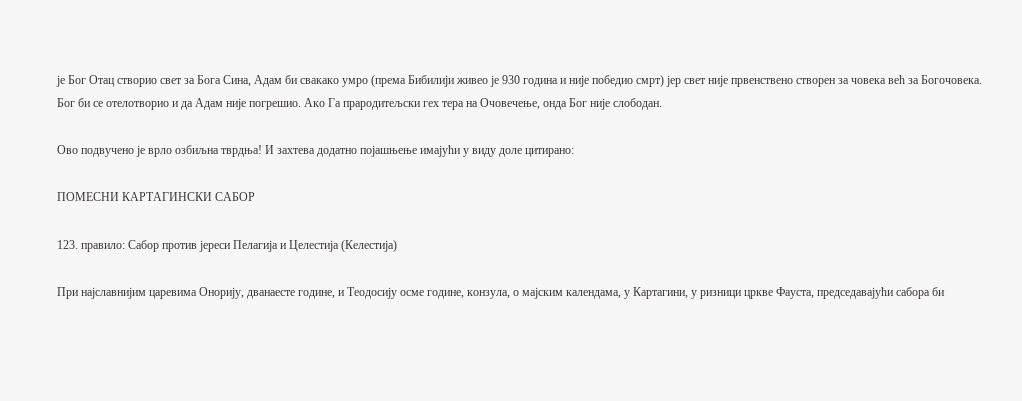је Бог Отац створио свет за Бога Сина, Адам би свакако умро (према Бибилији живео је 930 година и није победио смрт) јер свет није првенствено створен за човека већ за Богочовека. Бог би се отелотворио и да Адам није погрешио. Ако Га прародитељски гех тера на Очовечење, онда Бог није слободан.

Ово подвучено је врло озбиљна тврдња! И захтева додатно појашњење имајући у виду доле цитирано:

ПОМЕСНИ КАРТАГИНСКИ САБОР

123. правило: Сабор против јереси Пелагија и Целестија (Келестија)

При најславнијим царевима Онорију, дванаесте године, и Теодосију осме године, конзула, о мајским календама, у Картагини, у ризници цркве Фауста, председавајући сабора би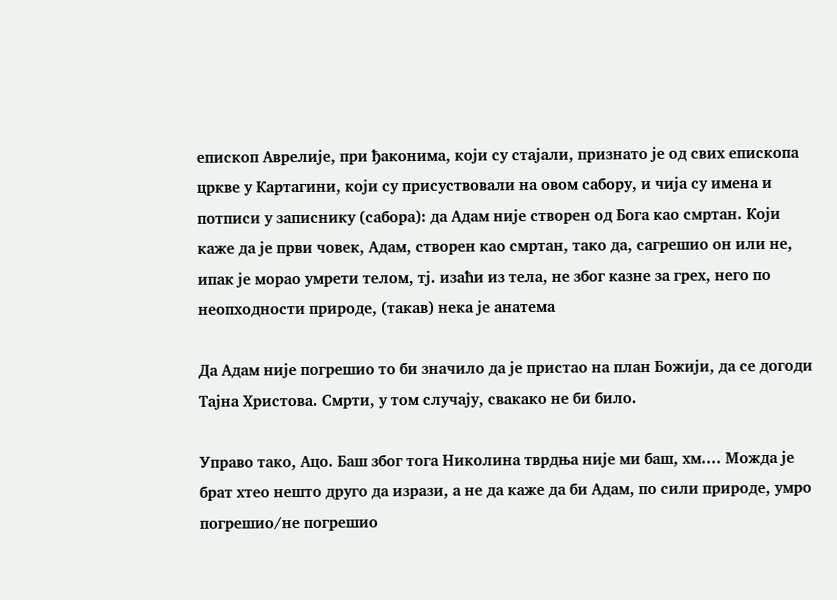епископ Аврелије, при ђаконима, који су стајали, признато је од свих епископа цркве у Картагини, који су присуствовали на овом сабору, и чија су имена и потписи у записнику (сабора): да Адам није створен од Бога као смртан. Који каже да је први човек, Адам, створен као смртан, тако да, сагрешио он или не, ипак је морао умрети телом, тј. изаћи из тела, не због казне за грех, него по неопходности природе, (такав) нека је анатема

Да Адам није погрешио то би значило да је пристао на план Божији, да се догоди Тајна Христова. Смрти, у том случају, свакако не би било.

Управо тако, Ацо. Баш због тога Николина тврдња није ми баш, хм.... Можда је брат хтео нешто друго да изрази, а не да каже да би Адам, по сили природе, умро погрешио/не погрешио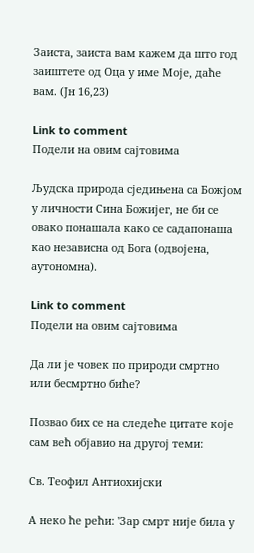Заиста, заиста вам кажем да што год заиштете од Оца у име Моје, даће вам. (Јн 16,23)

Link to comment
Подели на овим сајтовима

Људска природа сједињена са Божјом у личности Сина Божијег, не би се овако понашала како се садапонаша као независна од Бога (одвојена, аутономна).

Link to comment
Подели на овим сајтовима

Да ли је човек по природи смртно или бесмртно биће?

Позвао бих се на следеће цитате које сам већ објавио на другој теми:

Св. Теофил Антиохијски

А неко ће рећи: 'Зар смрт није била у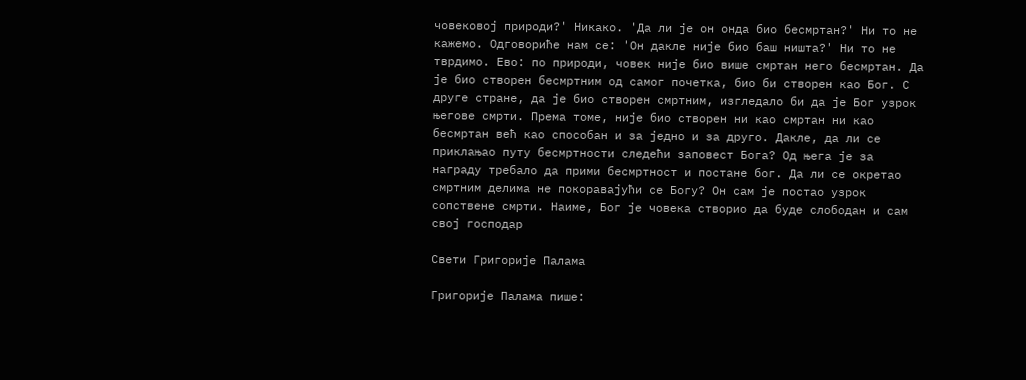човековој природи?' Никако. 'Да ли је он онда био бесмртан?' Ни то не кажемо. Одговориће нам се: 'Он дакле није био баш ништа?' Ни то не тврдимо. Ево: по природи, човек није био више смртан него бесмртан. Да је био створен бесмртним од самог почетка, био би створен као Бог. С друге стране, да је био створен смртним, изгледало би да је Бог узрок његове смрти. Према томе, није био створен ни као смртан ни као бесмртан већ као способан и за једно и за друго. Дакле, да ли се приклањао путу бесмртности следећи заповест Бога? Од њега је за награду требало да прими бесмртност и постане бог. Да ли се окретао смртним делима не покоравајући се Богу? Он сам је постао узрок сопствене смрти. Наиме, Бог је човека створио да буде слободан и сам свој господар

Свети Григорије Палама

Григорије Палама пише: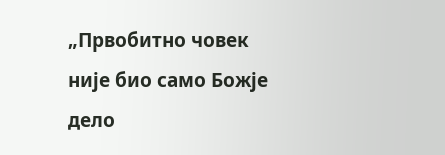„Првобитно човек није био само Божје дело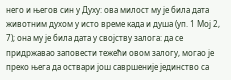него и његов син у Духу: ова милост му је била дата животним духом у исто време када и душа (уп. 1 Мој 2, 7); она му је била дата у својству залога: да се придржавао заповести тежећи овом залогу, могао је преко њега да оствари још савршеније јединство са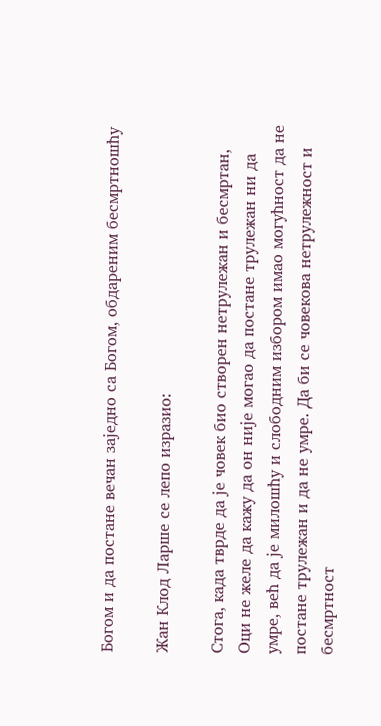Богом и да постане вечан заједно са Богом, обдареним бесмртношћу

Жан Клод Ларше се лепо изразио:

Стога, када тврде да је човек био створен нетрулежан и бесмртан, Оци не желе да кажу да он није могао да постане трулежан ни да умре, већ да је милошћу и слободним избором имао могућност да не постане трулежан и да не умре. Да би се човекова нетрулежност и бесмртност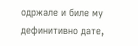одржале и биле му дефинитивно дате,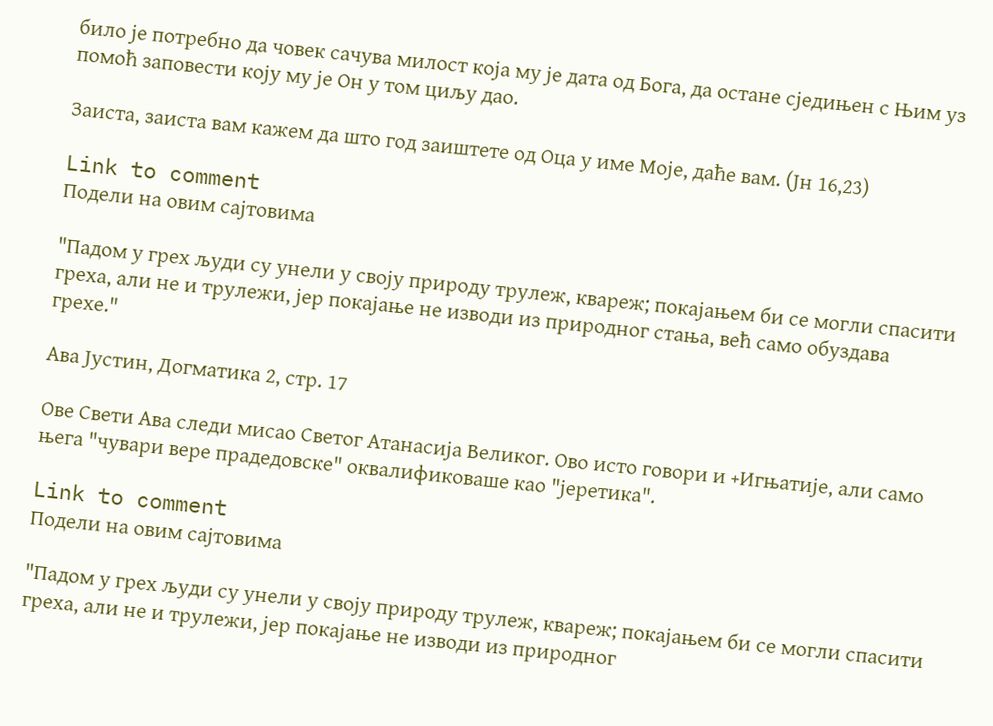било је потребно да човек сачува милост која му је дата од Бога, да остане сједињен с Њим уз помоћ заповести коју му је Он у том циљу дао.

Заиста, заиста вам кажем да што год заиштете од Оца у име Моје, даће вам. (Јн 16,23)

Link to comment
Подели на овим сајтовима

"Падом у грех људи су унели у своју природу трулеж, квареж; покајањем би се могли спасити греха, али не и трулежи, јер покајање не изводи из природног стања, већ само обуздава грехе."

Ава Јустин, Догматика 2, стр. 17

Ове Свети Ава следи мисао Светог Атанасија Великог. Ово исто говори и +Игњатије, али само њега "чувари вере прадедовске" оквалификоваше као "јеретика".

Link to comment
Подели на овим сајтовима

"Падом у грех људи су унели у своју природу трулеж, квареж; покајањем би се могли спасити греха, али не и трулежи, јер покајање не изводи из природног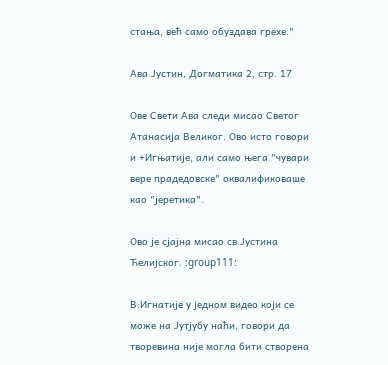стања, већ само обуздава грехе."

Ава Јустин, Догматика 2, стр. 17

Ове Свети Ава следи мисао Светог Атанасија Великог. Ово исто говори и +Игњатије, али само њега "чувари вере прадедовске" оквалификоваше као "јеретика".

Ово је сјајна мисао св.Јустина Ћелијског. :group111:

В.Игнатије у једном видео који се може на Јутјубу наћи, говори да творевина није могла бити створена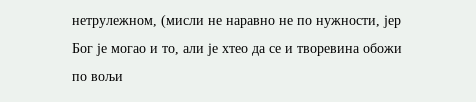нетрулежном, (мисли не наравно не по нужности, јер Бог је могао и то, али је хтео да се и творевина обожи по вољи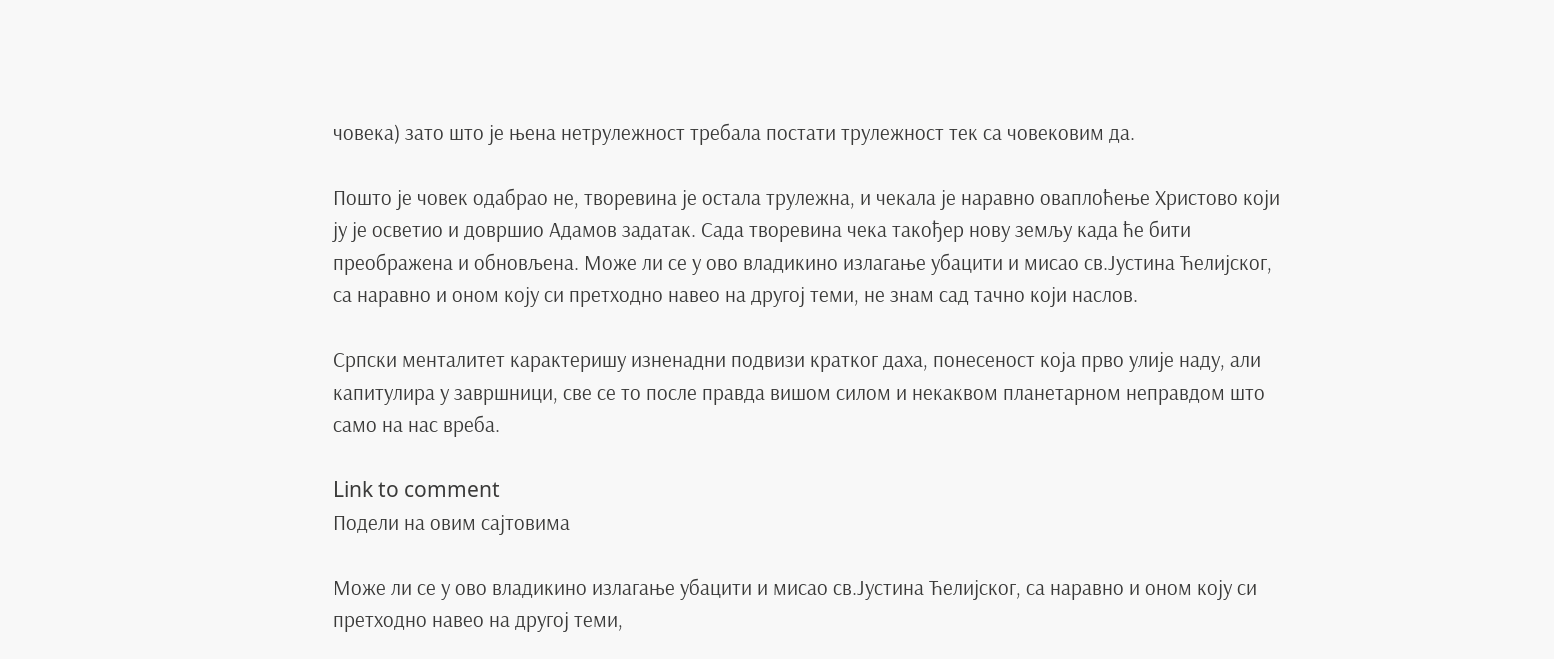човека) зато што је њена нетрулежност требала постати трулежност тек са човековим да.

Пошто је човек одабрао не, творевина је остала трулежна, и чекала је наравно оваплоћење Христово који ју је осветио и довршио Адамов задатак. Сада творевина чека такођер нову земљу када ће бити преображена и обновљена. Може ли се у ово владикино излагање убацити и мисао св.Јустина Ћелијског, са наравно и оном коју си претходно навео на другој теми, не знам сад тачно који наслов.

Српски менталитет карактеришу изненадни подвизи кратког даха, понесеност која прво улије наду, али капитулира у завршници, све се то после правда вишом силом и некаквом планетарном неправдом што само на нас вреба.

Link to comment
Подели на овим сајтовима

Може ли се у ово владикино излагање убацити и мисао св.Јустина Ћелијског, са наравно и оном коју си претходно навео на другој теми,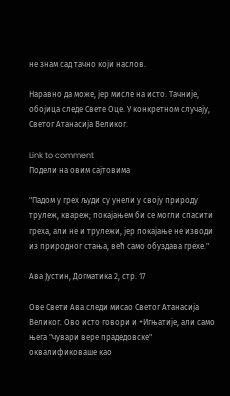не знам сад тачно који наслов.

Наравно да може, јер мисле на исто. Тачније, обојица следе Свете Оце. У конкретном случају, Светог Атанасија Великог.

Link to comment
Подели на овим сајтовима

"Падом у грех људи су унели у своју природу трулеж, квареж; покајањем би се могли спасити греха, али не и трулежи, јер покајање не изводи из природног стања, већ само обуздава грехе."

Ава Јустин, Догматика 2, стр. 17

Ове Свети Ава следи мисао Светог Атанасија Великог. Ово исто говори и +Игњатије, али само њега "чувари вере прадедовске" оквалификоваше као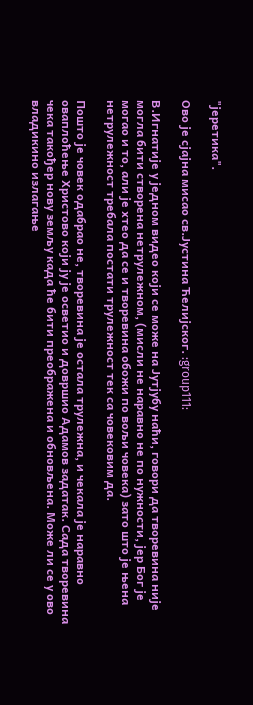"јеретика".

Ово је сјајна мисао св.Јустина Ћелијског. :group111:

В.Игнатије у једном видео који се може на Јутјубу наћи, говори да творевина није могла бити створена нетрулежном, (мисли не наравно не по нужности, јер Бог је могао и то, али је хтео да се и творевина обожи по вољи човека) зато што је њена нетрулежност требала постати трулежност тек са човековим да.

Пошто је човек одабрао не, творевина је остала трулежна, и чекала је наравно оваплоћење Христово који ју је осветио и довршио Адамов задатак. Сада творевина чека такођер нову земљу када ће бити преображена и обновљена. Може ли се у ово владикино излагање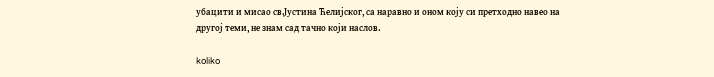убацити и мисао св.Јустина Ћелијског, са наравно и оном коју си претходно навео на другој теми, не знам сад тачно који наслов.

koliko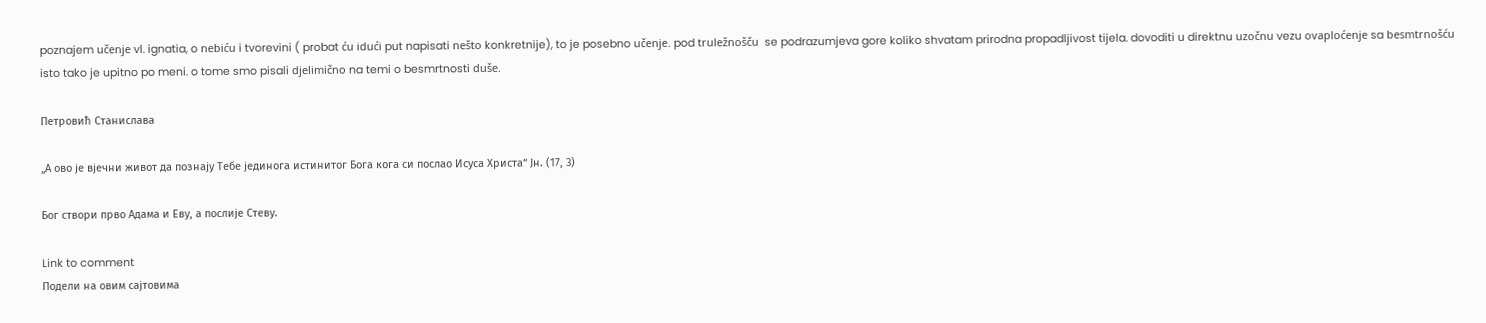poznajem učenje vl. ignatia, o nebiću i tvorevini ( probat ću idući put napisati nešto konkretnije), to je posebno učenje. pod truležnošču  se podrazumjeva gore koliko shvatam prirodna propadljivost tijela. dovoditi u direktnu uzočnu vezu ovaploćenje sa besmtrnošću isto tako je upitno po meni. o tome smo pisali djelimično na temi o besmrtnosti duše.

Петровић Станислава

„А ово је вјечни живот да познају Тебе јединога истинитог Бога кога си послао Исуса Христа“ Јн. (17, 3)

Бог створи прво Адама и Еву, а послије Стеву.

Link to comment
Подели на овим сајтовима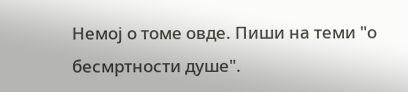Немој о томе овде. Пиши на теми "о бесмртности душе".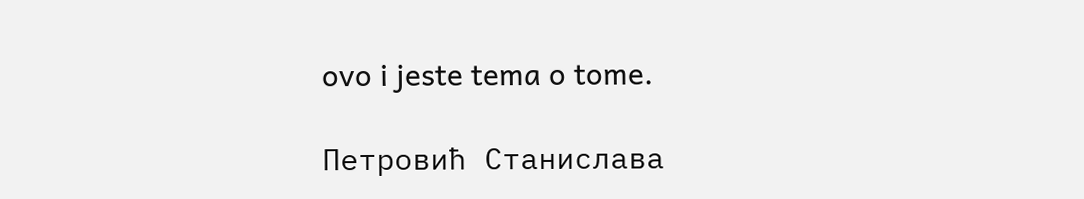ovo i jeste tema o tome.

Петровић Станислава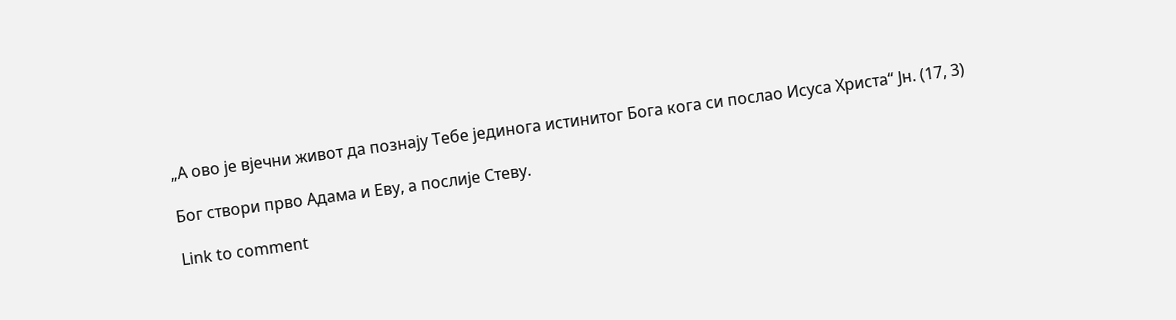„А ово је вјечни живот да познају Тебе јединога истинитог Бога кога си послао Исуса Христа“ Јн. (17, 3)

Бог створи прво Адама и Еву, а послије Стеву.

Link to comment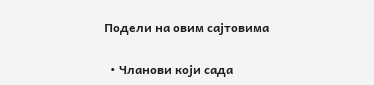Подели на овим сајтовима

  • Чланови који сада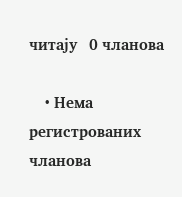читају   0 чланова

    • Нема регистрованих чланова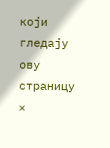који гледају ову страницу
×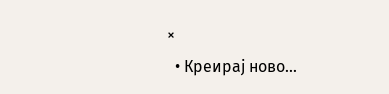×
  • Креирај ново...